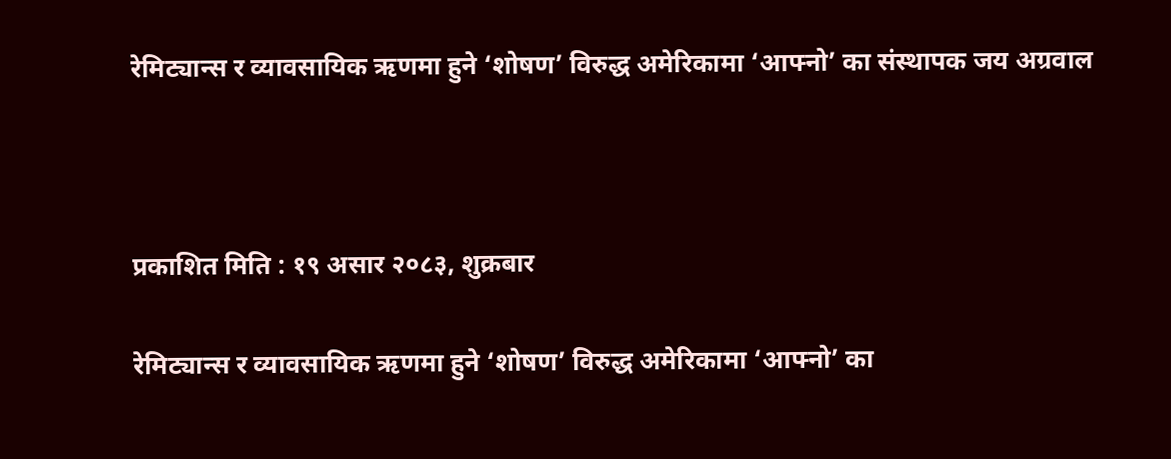रेमिट्यान्स र व्यावसायिक ऋणमा हुने ‘शोषण’ विरुद्ध अमेरिकामा ‘आफ्नो’ का संस्थापक जय अग्रवाल



प्रकाशित मिति : १९ असार २०८३, शुक्रबार

रेमिट्यान्स र व्यावसायिक ऋणमा हुने ‘शोषण’ विरुद्ध अमेरिकामा ‘आफ्नो’ का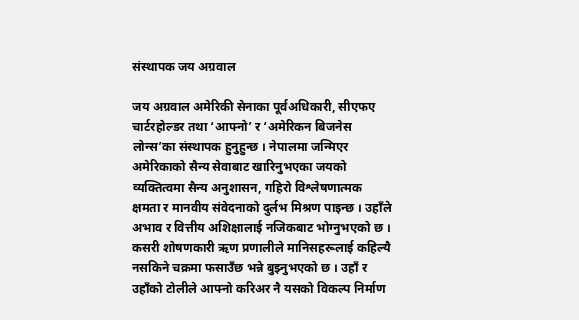संस्थापक जय अग्रवाल

जय अग्रवाल अमेरिकी सेनाका पूर्वअधिकारी, सीएफए चार्टरहोल्डर तथा ‘आफ्नो’ र ‘अमेरिकन बिजनेस लोन्स’का संस्थापक हुनुहुन्छ । नेपालमा जन्मिएर अमेरिकाको सैन्य सेवाबाट खारिनुभएका जयको व्यक्तित्वमा सैन्य अनुशासन, गहिरो विश्लेषणात्मक क्षमता र मानवीय संवेदनाको दुर्लभ मिश्रण पाइन्छ । उहाँले अभाव र वित्तीय अशिक्षालाई नजिकबाट भोग्नुभएको छ । कसरी शोषणकारी ऋण प्रणालीले मानिसहरूलाई कहिल्यै नसकिने चक्रमा फसाउँछ भन्ने बुझ्नुभएको छ । उहाँ र उहाँको टोलीले आफ्नो करिअर नै यसको विकल्प निर्माण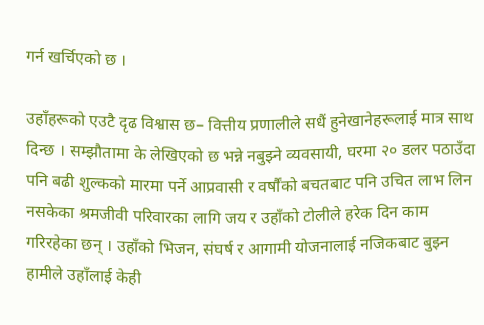गर्न खर्चिएको छ ।

उहाँहरूको एउटै दृढ विश्वास छ– वित्तीय प्रणालीले सधैं हुनेखानेहरूलाई मात्र साथ दिन्छ । सम्झौतामा के लेखिएको छ भन्ने नबुझ्ने व्यवसायी, घरमा २० डलर पठाउँदा पनि बढी शुल्कको मारमा पर्ने आप्रवासी र वर्षौंको बचतबाट पनि उचित लाभ लिन नसकेका श्रमजीवी परिवारका लागि जय र उहाँको टोलीले हरेक दिन काम गरिरहेका छन् । उहाँको भिजन, संघर्ष र आगामी योजनालाई नजिकबाट बुझ्न हामीले उहाँलाई केही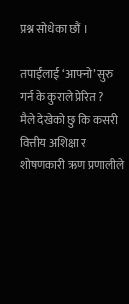प्रश्न सोधेका छौं ।

तपाईंलाई ‘आफ्नो’ सुरु गर्न के कुराले प्रेरित ?
मैले देखेको छु कि कसरी वित्तीय अशिक्षा र शोषणकारी ऋण प्रणालीले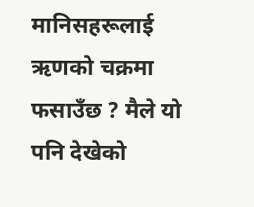मानिसहरूलाई ऋणको चक्रमा फसाउँछ ? मैले यो पनि देखेको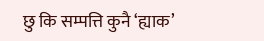छु कि सम्पत्ति कुनै ‘ह्याक’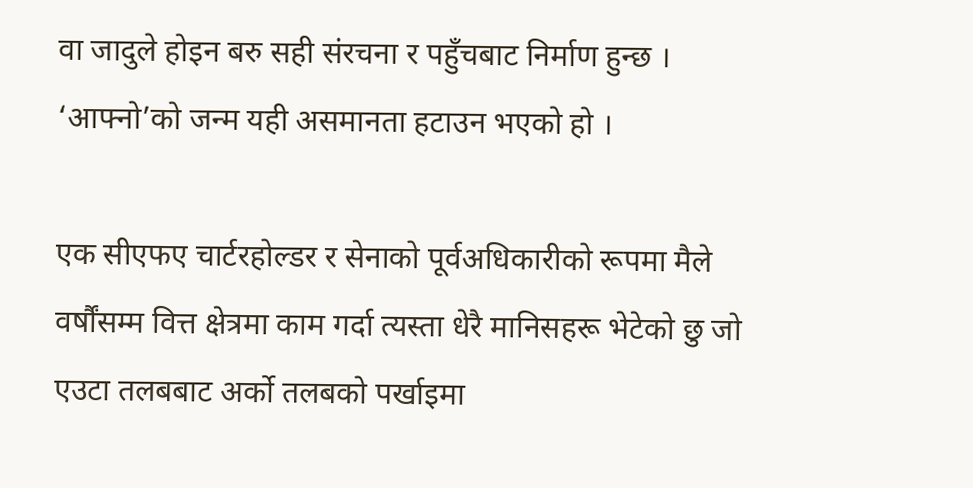वा जादुले होइन बरु सही संरचना र पहुँचबाट निर्माण हुन्छ । ‘आफ्नो’को जन्म यही असमानता हटाउन भएको हो ।

एक सीएफए चार्टरहोल्डर र सेनाको पूर्वअधिकारीको रूपमा मैले वर्षौंसम्म वित्त क्षेत्रमा काम गर्दा त्यस्ता धेरै मानिसहरू भेटेको छु जो एउटा तलबबाट अर्को तलबको पर्खाइमा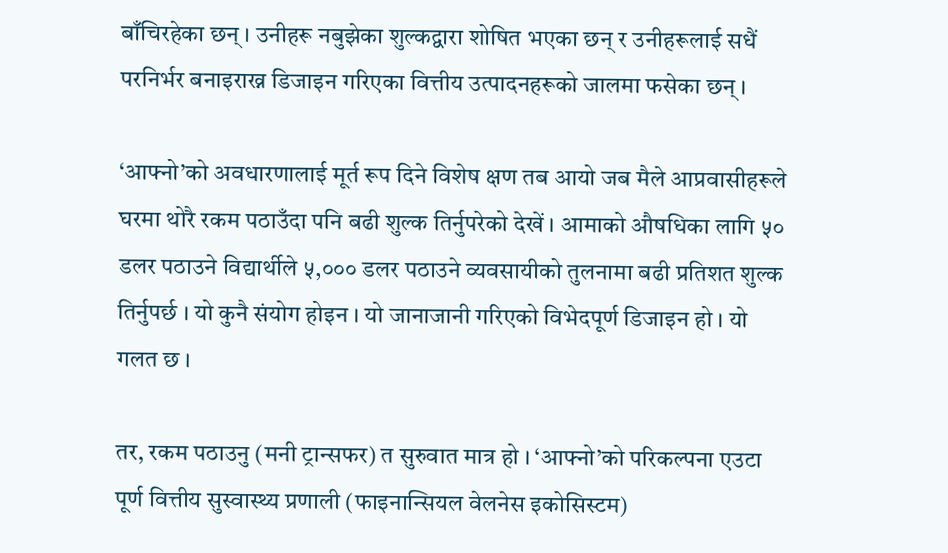बाँचिरहेका छन् । उनीहरू नबुझेका शुल्कद्वारा शोषित भएका छन् र उनीहरूलाई सधैं परनिर्भर बनाइराख्न डिजाइन गरिएका वित्तीय उत्पादनहरूको जालमा फसेका छन् ।

‘आफ्नो’को अवधारणालाई मूर्त रूप दिने विशेष क्षण तब आयो जब मैले आप्रवासीहरूले घरमा थोरै रकम पठाउँदा पनि बढी शुल्क तिर्नुपरेको देखें । आमाको औषधिका लागि ५० डलर पठाउने विद्यार्थीले ५,००० डलर पठाउने व्यवसायीको तुलनामा बढी प्रतिशत शुल्क तिर्नुपर्छ । यो कुनै संयोग होइन । यो जानाजानी गरिएको विभेदपूर्ण डिजाइन हो । यो गलत छ ।

तर, रकम पठाउनु (मनी ट्रान्सफर) त सुरुवात मात्र हो । ‘आफ्नो’को परिकल्पना एउटा पूर्ण वित्तीय सुस्वास्थ्य प्रणाली (फाइनान्सियल वेलनेस इकोसिस्टम)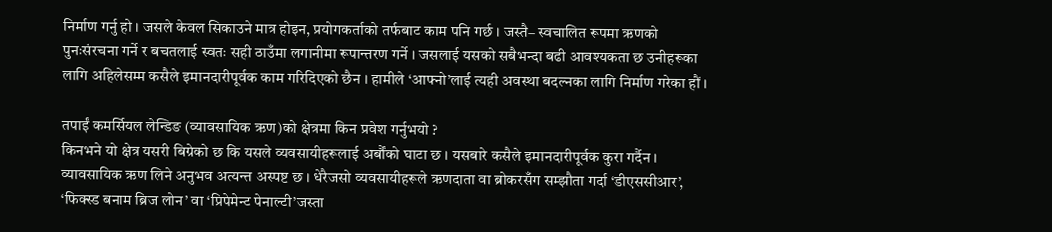निर्माण गर्नु हो । जसले केवल सिकाउने मात्र होइन, प्रयोगकर्ताको तर्फबाट काम पनि गर्छ । जस्तै– स्वचालित रूपमा ऋणको पुनःसंरचना गर्ने र बचतलाई स्वतः सही ठाउँमा लगानीमा रूपान्तरण गर्ने । जसलाई यसको सबैभन्दा बढी आवश्यकता छ उनीहरूका लागि अहिलेसम्म कसैले इमानदारीपूर्वक काम गरिदिएको छैन । हामीले ‘आफ्नो’लाई त्यही अवस्था बदल्नका लागि निर्माण गरेका हौं ।

तपाईं कमर्सियल लेन्डिङ (व्यावसायिक ऋण)को क्षेत्रमा किन प्रवेश गर्नुभयो ?
किनभने यो क्षेत्र यसरी बिग्रेको छ कि यसले व्यवसायीहरूलाई अर्बौंको घाटा छ । यसबारे कसैले इमानदारीपूर्वक कुरा गर्दैन । व्यावसायिक ऋण लिने अनुभव अत्यन्त अस्पष्ट छ । धेरैजसो व्यवसायीहरूले ऋणदाता वा ब्रोकरसँग सम्झौता गर्दा ‘डीएससीआर’, ‘फिक्स्ड बनाम ब्रिज लोन’ वा ‘प्रिपेमेन्ट पेनाल्टी’जस्ता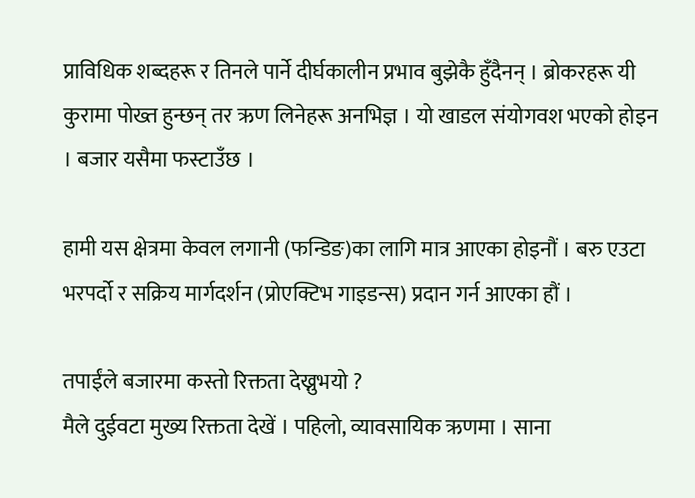प्राविधिक शब्दहरू र तिनले पार्ने दीर्घकालीन प्रभाव बुझेकै हुँदैनन् । ब्रोकरहरू यी कुरामा पोख्त हुन्छन् तर ऋण लिनेहरू अनभिज्ञ । यो खाडल संयोगवश भएको होइन । बजार यसैमा फस्टाउँछ ।

हामी यस क्षेत्रमा केवल लगानी (फन्डिङ)का लागि मात्र आएका होइनौं । बरु एउटा भरपर्दो र सक्रिय मार्गदर्शन (प्रोएक्टिभ गाइडन्स) प्रदान गर्न आएका हौं ।

तपाईंले बजारमा कस्तो रिक्तता देख्नुभयो ?
मैले दुईवटा मुख्य रिक्तता देखें । पहिलो, व्यावसायिक ऋणमा । साना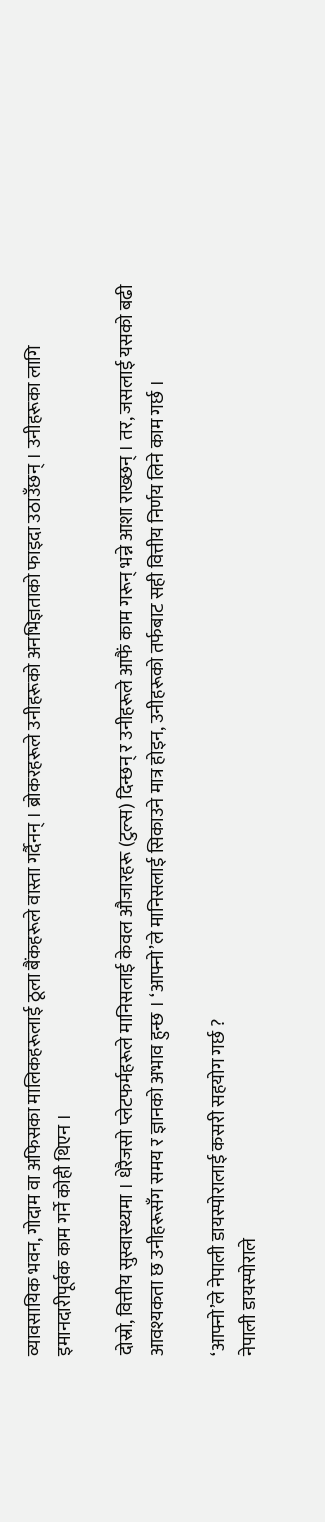व्यावसायिक भवन, गोदाम वा अफिसका मालिकहरूलाई ठूला बैंकहरूले वास्ता गर्दैनन् । ब्रोकरहरूले उनीहरूको अनभिज्ञताको फाइदा उठाउँछन् । उनीहरूका लागि इमानदारीपूर्वक काम गर्ने कोही थिएन ।

दोस्रो, वित्तीय सुस्वास्थ्यमा । धेरैजसो प्लेटफर्महरूले मानिसलाई केवल औजारहरू (टुल्स) दिन्छन् र उनीहरूले आफैं काम गरून् भन्ने आशा राख्छन् । तर, जसलाई यसको बढी आवश्यकता छ उनीहरूसँग समय र ज्ञानको अभाव हुन्छ । ‘आफ्नो’ले मानिसलाई सिकाउने मात्र होइन, उनीहरूको तर्फबाट सही वित्तीय निर्णय लिने काम गर्छ ।

‘आफ्नो’ले नेपाली डायस्पोरालाई कसरी सहयोग गर्छ ?
नेपाली डायस्पोराले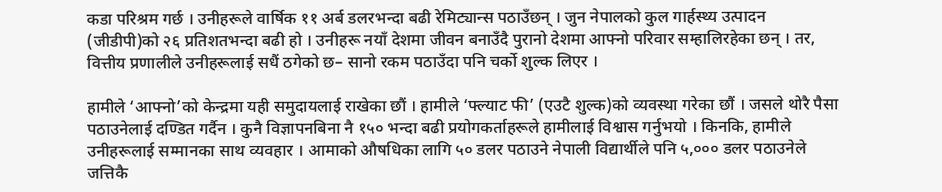कडा परिश्रम गर्छ । उनीहरूले वार्षिक ११ अर्ब डलरभन्दा बढी रेमिट्यान्स पठाउँछन् । जुन नेपालको कुल गार्हस्थ्य उत्पादन (जीडीपी)को २६ प्रतिशतभन्दा बढी हो । उनीहरू नयाँ देशमा जीवन बनाउँदै पुरानो देशमा आफ्नो परिवार सम्हालिरहेका छन् । तर, वित्तीय प्रणालीले उनीहरूलाई सधैं ठगेको छ– सानो रकम पठाउँदा पनि चर्को शुल्क लिएर ।

हामीले ‘आफ्नो’को केन्द्रमा यही समुदायलाई राखेका छौं । हामीले ‘फ्ल्याट फी’ (एउटै शुल्क)को व्यवस्था गरेका छौं । जसले थोरै पैसा पठाउनेलाई दण्डित गर्दैन । कुनै विज्ञापनबिना नै १५० भन्दा बढी प्रयोगकर्ताहरूले हामीलाई विश्वास गर्नुभयो । किनकि, हामीले उनीहरूलाई सम्मानका साथ व्यवहार । आमाको औषधिका लागि ५० डलर पठाउने नेपाली विद्यार्थीले पनि ५,००० डलर पठाउनेले जत्तिकै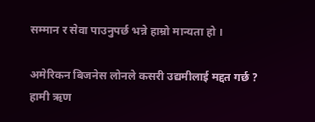सम्मान र सेवा पाउनुपर्छ भन्ने हाम्रो मान्यता हो ।

अमेरिकन बिजनेस लोनले कसरी उद्यमीलाई मद्दत गर्छ ?
हामी ऋण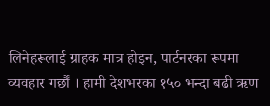लिनेहरूलाई ग्राहक मात्र होइन, पार्टनरका रूपमा व्यवहार गर्छौं । हामी देशभरका १५० भन्दा बढी ऋण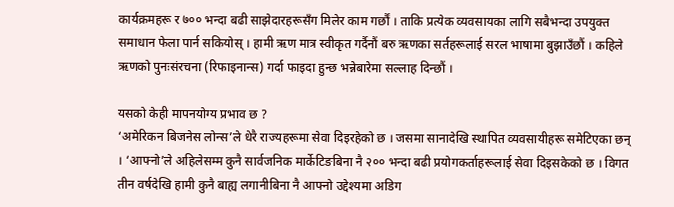कार्यक्रमहरू र ७०० भन्दा बढी साझेदारहरूसँग मिलेर काम गर्छौं । ताकि प्रत्येक व्यवसायका लागि सबैभन्दा उपयुक्त समाधान फेला पार्न सकियोस् । हामी ऋण मात्र स्वीकृत गर्दैनौं बरु ऋणका सर्तहरूलाई सरल भाषामा बुझाउँछौं । कहिले ऋणको पुनःसंरचना (रिफाइनान्स) गर्दा फाइदा हुन्छ भन्नेबारेमा सल्लाह दिन्छौं ।

यसको केही मापनयोग्य प्रभाव छ ?
‘अमेरिकन बिजनेस लोन्स’ले धेरै राज्यहरूमा सेवा दिइरहेको छ । जसमा सानादेखि स्थापित व्यवसायीहरू समेटिएका छन् । ‘आफ्नो’ले अहिलेसम्म कुनै सार्वजनिक मार्केटिङबिना नै २०० भन्दा बढी प्रयोगकर्ताहरूलाई सेवा दिइसकेको छ । विगत तीन वर्षदेखि हामी कुनै बाह्य लगानीबिना नै आफ्नो उद्देश्यमा अडिग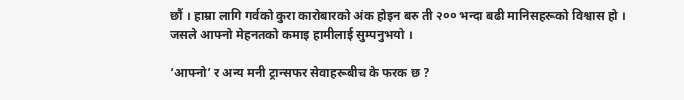छौं । हाम्रा लागि गर्वको कुरा कारोबारको अंक होइन बरु ती २०० भन्दा बढी मानिसहरूको विश्वास हो । जसले आफ्नो मेहनतको कमाइ हामीलाई सुम्पनुभयो ।

‘आफ्नो’ र अन्य मनी ट्रान्सफर सेवाहरूबीच के फरक छ ?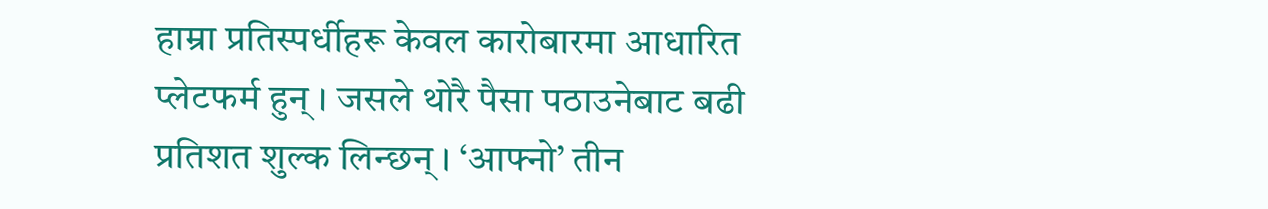हाम्रा प्रतिस्पर्धीहरू केवल कारोबारमा आधारित प्लेटफर्म हुन् । जसले थोरै पैसा पठाउनेबाट बढी प्रतिशत शुल्क लिन्छन् । ‘आफ्नो’ तीन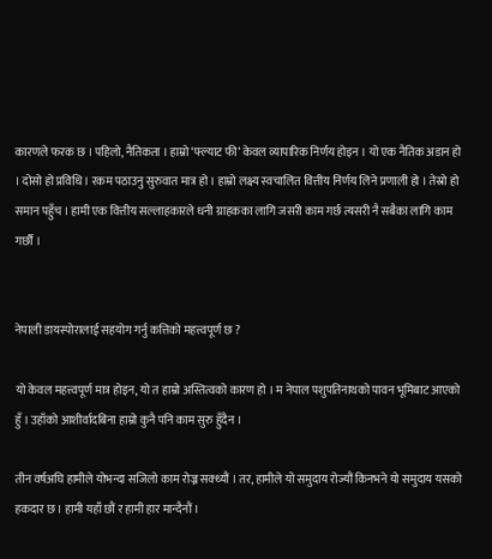कारणले फरक छ । पहिलो, नैतिकता । हाम्रो ‘फ्ल्याट फी’ केवल व्यापारिक निर्णय होइन । यो एक नैतिक अडान हो । दोसो हो प्रविधि । रकम पठाउनु सुरुवात मात्र हो । हाम्रो लक्ष्य स्वचालित वित्तीय निर्णय लिने प्रणाली हो । तेस्रो हो समान पहुँच । हामी एक वित्तीय सल्लाहकारले धनी ग्राहकका लागि जसरी काम गर्छ त्यसरी नै सबैका लागि काम गर्छौं ।


नेपाली डायस्पोरालाई सहयोग गर्नु कत्तिको महत्त्वपूर्ण छ ?

यो केवल महत्त्वपूर्ण मात्र होइन, यो त हाम्रो अस्तित्वको कारण हो । म नेपाल पशुपतिनाथको पावन भूमिबाट आएको हुँ । उहाँको आशीर्वादबिना हाम्रो कुनै पनि काम सुरु हुँदैन ।

तीन वर्षअघि हामीले योभन्दा सजिलो काम रोज्न सक्थ्यौं । तर, हामीले यो समुदाय रोज्यौं किनभने यो समुदाय यसको हकदार छ । हामी यहाँ छौं र हामी हार मान्दैनौं ।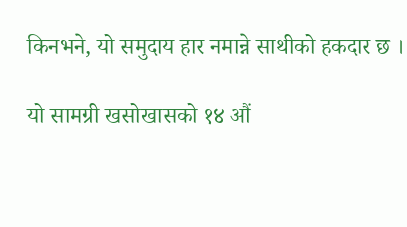किनभने, यो समुदाय हार नमान्ने साथीको हकदार छ ।

यो सामग्री खसोखासको १४ औं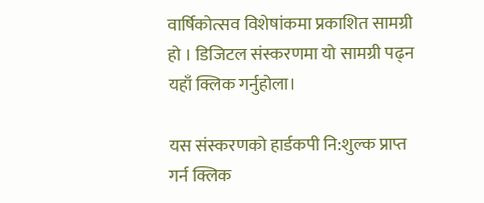वार्षिकोत्सव विशेषांकमा प्रकाशित सामग्री हो । डिजिटल संस्करणमा यो सामग्री पढ्न यहाँ क्लिक गर्नुहोला।

यस संस्करणको हार्डकपी नि:शुल्क प्राप्त गर्न क्लिक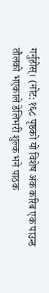गर्नुहोस्। (नोट: १६८ पृष्ठको यो विशेष अंक करिब एक पाउन्ड तौलको भएकाले डेलिभरी शुल्क भने पाठक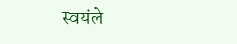स्वयंले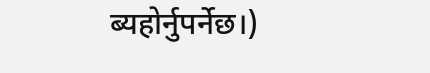ब्यहोर्नुपर्नेछ।)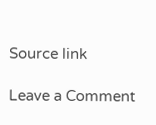Source link

Leave a Comment